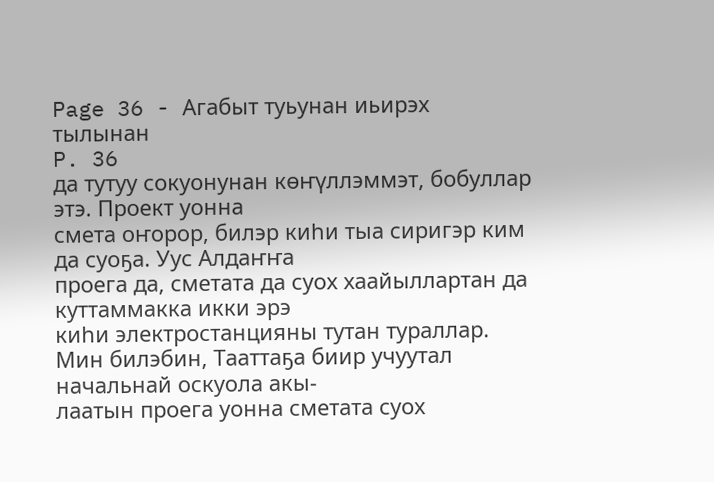Page 36 - Агабыт туьунан иьирэх тылынан
P. 36
да тутуу сокуонунан көҥүллэммэт, бобуллар этэ. Проект уонна
смета оҥорор, билэр киһи тыа сиригэр ким да суоҕа. Уус Алдаҥҥа
проега да, сметата да суох хаайыллартан да куттаммакка икки эрэ
киһи электростанцияны тутан тураллар.
Мин билэбин, Тааттаҕа биир учуутал начальнай оскуола акы-
лаатын проега уонна сметата суох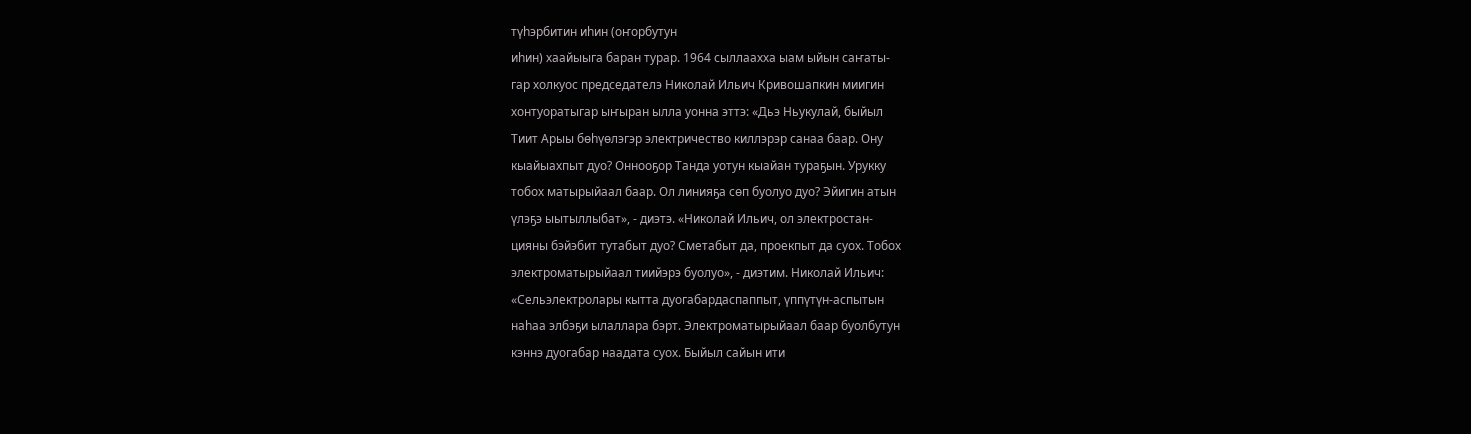түһэрбитин иһин (оҥорбутун
иһин) хаайыыга баран турар. 1964 сыллаахха ыам ыйын саҥаты-
гар холкуос председателэ Николай Ильич Кривошапкин миигин
хонтуоратыгар ыҥыран ылла уонна эттэ: «Дьэ Ньукулай, быйыл
Тиит Арыы бөһүөлэгэр электричество киллэрэр санаа баар. Ону
кыайыахпыт дуо? Оннооҕор Танда уотун кыайан тураҕын. Урукку
тобох матырыйаал баар. Ол линияҕа сөп буолуо дуо? Эйигин атын
үлэҕэ ыытыллыбат», - диэтэ. «Николай Ильич, ол электростан-
цияны бэйэбит тутабыт дуо? Сметабыт да, проекпыт да суох. Тобох
электроматырыйаал тиийэрэ буолуо», - диэтим. Николай Ильич:
«Сельэлектролары кытта дуогабардаспаппыт, үппүтүн-аспытын
наһаа элбэҕи ылаллара бэрт. Электроматырыйаал баар буолбутун
кэннэ дуогабар наадата суох. Быйыл сайын ити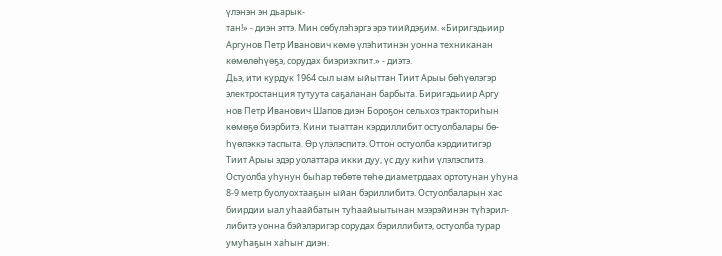үлэнэн эн дьарык-
тан!» - диэн эттэ. Мин сөбүлэһэргэ эрэ тиийдэҕим. «Биригэдьиир
Аргунов Петр Иванович көмө үлэһитинэн уонна техниканан
көмөлөһүөҕэ, сорудах биэриэхпит.» - диэтэ.
Дьэ, ити курдук 1964 сыл ыам ыйыттан Тиит Арыы бөһүөлэгэр
электростанция тутуута саҕаланан барбыта. Биригэдьиир Аргу
нов Петр Иванович Шапов диэн Бороҕон сельхоз тракториһын
көмөҕө биэрбитэ. Кини тыаттан кэрдиллибит остуолбалары бө-
һүөлэккэ таспыта. Өр үлэлэспитэ. Оттон остуолба кэрдиитигэр
Тиит Арыы эдэр уолаттара икки дуу, үс дуу киһи үлэлэспитэ.
Остуолба уһунун быһар төбөтө төһө диаметрдаах ортотунан уһуна
8-9 метр буолуохтааҕын ыйан бэриллибитэ. Остуолбаларын хас
биирдии ыал уһаайбатын туһаайыытынан мээрэйинэн түһэрил-
либитэ уонна бэйэлэригэр сорудах бэриллибитэ, остуолба турар
умуһаҕын хаһыҥ диэн.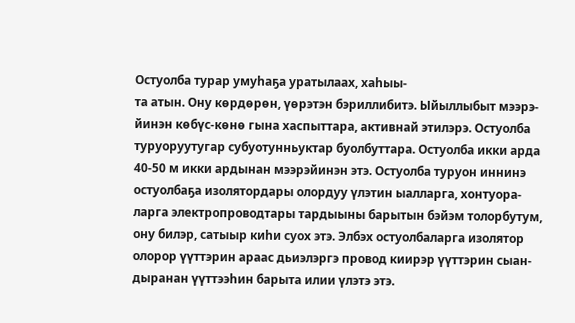Остуолба турар умуһаҕа уратылаах, хаһыы-
та атын. Ону көрдөрөн, үөрэтэн бэриллибитэ. Ыйыллыбыт мээрэ-
йинэн көбүс-көнө гына хаспыттара, активнай этилэрэ. Остуолба
туруоруутугар субуотунньуктар буолбуттара. Остуолба икки арда
40-50 м икки ардынан мээрэйинэн этэ. Остуолба туруон иннинэ
остуолбаҕа изолятордары олордуу үлэтин ыалларга, хонтуора-
ларга электропроводтары тардыыны барытын бэйэм толорбутум,
ону билэр, сатыыр киһи суох этэ. Элбэх остуолбаларга изолятор
олорор үүттэрин араас дьиэлэргэ провод киирэр үүттэрин сыан-
дыранан үүттээһин барыта илии үлэтэ этэ.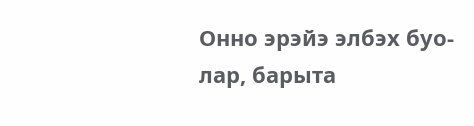Онно эрэйэ элбэх буо-
лар, барыта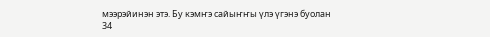мээрэйинэн этэ. Бу кэмҥэ сайыҥҥы үлэ үгэнэ буолан
34